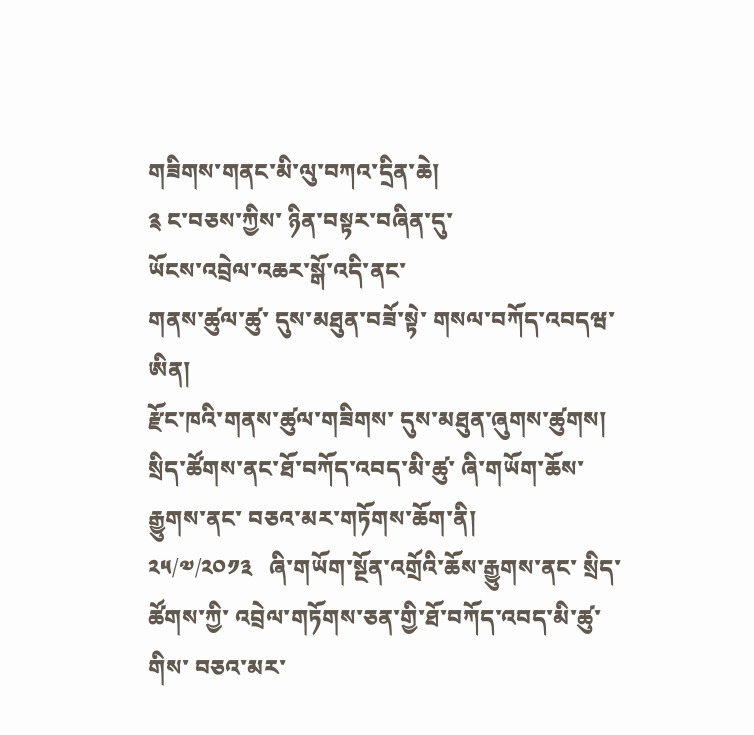གཟིགས་གནང་མི་ལུ་བཀའ་དྲིན་ཆེ།
༉ ང་བཅས་ཀྱིས་ ཉིན་བསྟར་བཞིན་དུ་
ཡོངས་འབྲེལ་འཆར་སྒོ་འདི་ནང་
གནས་ཚུལ་ཚུ་ དུས་མཐུན་བཟོ་སྟེ་ གསལ་བཀོད་འབདཝ་ཨིན།
རྫོང་ཁའི་གནས་ཚུལ་གཟིགས་ དུས་མཐུན་ཞུགས་ཚུགས།
སྲིད་ཚོགས་ནང་ཐོ་བཀོད་འབད་མི་ཚུ་ ཞི་གཡོག་ཆོས་རྒྱུགས་ནང་ བཅའ་མར་གཏོགས་ཆོག་ནི།
༢༥/༧/༢༠༡༣   ཞི་གཡོག་སྔོན་འགྲོའི་ཆོས་རྒྱུགས་ནང་ སྲིད་ཚོགས་ཀྱི་ འབྲེལ་གཏོགས་ཅན་གྱི་ཐོ་བཀོད་འབད་མི་ཚུ་གིས་ བཅའ་མར་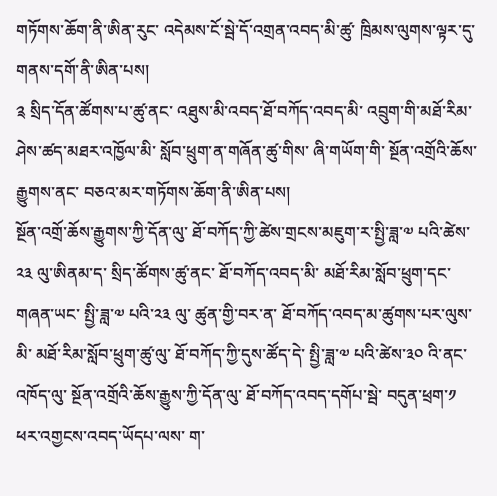གཏོགས་ཆོག་ནི་ཨིན་རུང་ འདེམས་ངོ་སྦེ་དོ་འགྲན་འབད་མི་ཚུ་ ཁྲིམས་ལུགས་ལྟར་དུ་ གནས་དགོ་ནི་ཨིན་པས།
༉ སྲིད་དོན་ཚོགས་པ་ཚུ་ནང་ འཐུས་མི་འབད་ཐོ་བཀོད་འབད་མི་ འབྲུག་གི་མཐོ་རིམ་ཤེས་ཚད་མཐར་འཁྱོལ་མི་ སློབ་ཕྲུག་ན་གཞོན་ཚུ་གིས་ ཞི་གཡོག་གི་ སྔོན་འགྲོའི་ཆོས་རྒྱུགས་ནང་ བཅའ་མར་གཏོགས་ཆོག་ནི་ཨིན་པས།
སྔོན་འགྲོ་ཆོས་རྒྱུགས་ཀྱི་དོན་ལུ་ ཐོ་བཀོད་ཀྱི་ཚེས་གྲངས་མཇུག་ར་སྤྱི་ཟླ་༧ པའི་ཚེས་༢༣ ལུ་ཨིནམ་ད་ སྲིད་ཚོགས་ཚུ་ནང་ ཐོ་བཀོད་འབད་མི་ མཐོ་རིམ་སློབ་ཕྲུག་དང་ གཞན་ཡང་ སྤྱི་ཟླ་༧ པའི་༢༣ ལུ་ ཚུན་གྱི་བར་ན་ ཐོ་བཀོད་འབད་མ་ཚུགས་པར་ལུས་མི་ མཐོ་རིམ་སློབ་ཕྲུག་ཚུ་ལུ་ ཐོ་བཀོད་ཀྱི་དུས་ཚོད་དེ་ སྤྱི་ཟླ་༧ པའི་ཚེས་༣༠ འི་ནང་འཁོད་ལུ་ སྔོན་འགྲོའི་ཆོས་རྒྱུས་ཀྱི་དོན་ལུ་ ཐོ་བཀོད་འབད་དགོཔ་སྦེ་ བདུན་ཕྲག་༡ ཕར་འགྱངས་འབད་ཡོདཔ་ལས་ ག་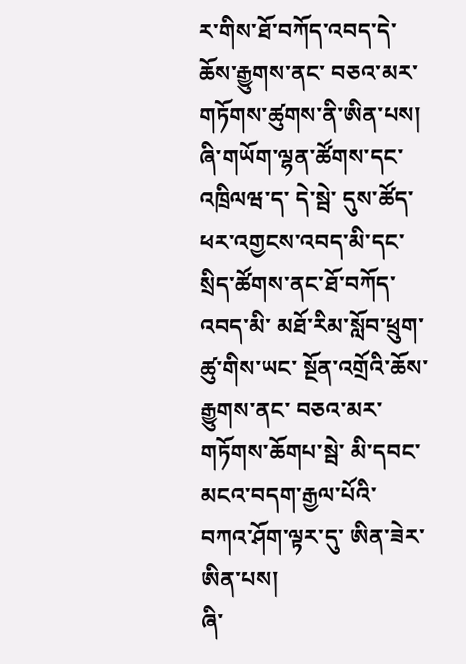ར་གིས་ཐོ་བཀོད་འབད་དེ་ ཆོས་རྒྱུགས་ནང་ བཅའ་མར་གཏོགས་ཚུགས་ནི་ཨིན་པས།
ཞི་གཡོག་ལྷན་ཚོགས་དང་འཁྲིལཝ་ད་ དེ་སྦེ་ དུས་ཚོད་ཕར་འགྱངས་འབད་མི་དང་ སྲིད་ཚོགས་ནང་ཐོ་བཀོད་འབད་མི་ མཐོ་རིམ་སློབ་ཕྲུག་ཚུ་གིས་ཡང་ སྔོན་འགྲོའི་ཆོས་རྒྱུགས་ནང་ བཅའ་མར་གཏོགས་ཆོགཔ་སྦེ་ མི་དབང་མངའ་བདག་རྒྱལ་པོའི་ བཀའ་ཤོག་ལྟར་དུ་ ཨིན་ཟེར་ཨིན་པས།
ཞི་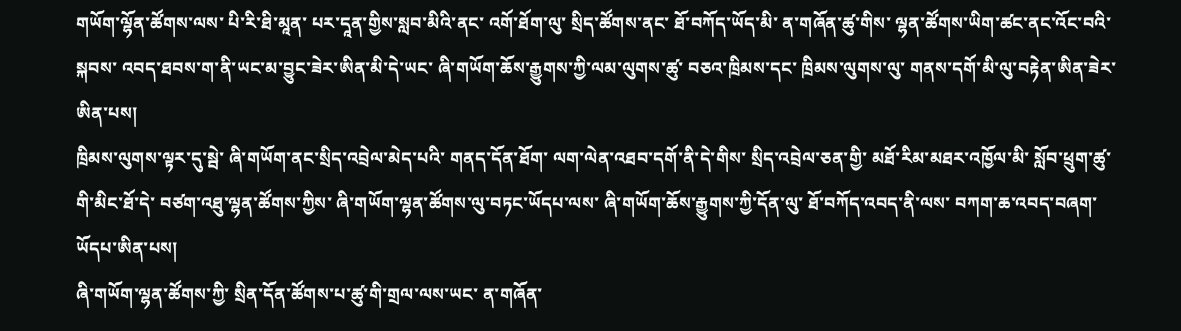གཡོག་ལྷོན་ཚོགས་ལས་ པི་རི་ཐི་མཱན་ པར་དཱན་གྱིས་སླབ་མིའི་ནང་ འགོ་ཐོག་ལུ་ སྲིད་ཚོགས་ནང་ ཐོ་བཀོད་ཡོད་མི་ ན་གཞོན་ཚུ་གིས་ ལྷན་ཚོགས་ཡིག་ཚང་ནང་འོང་བའི་སྐབས་ འབད་ཐབས་ག་ནི་ཡང་མ་བྱུང་ཟེར་ཨིན་མི་དེ་ཡང་ ཞི་གཡོག་ཆོས་རྒྱུགས་ཀྱི་ལམ་ལུགས་ཚུ་ བཅའ་ཁྲིམས་དང་ ཁྲིམས་ལུགས་ལུ་ གནས་དགོ་མི་ལུ་བརྟེན་ཨིན་ཟེར་ཨིན་པས།
ཁྲིམས་ལུགས་ལྟར་དུ་སྦེ་ ཞི་གཡོག་ནང་སྲིད་འབྲེལ་མེད་པའི་ གནད་དོན་ཐོག་ ལག་ལེན་འཐབ་དགོ་ནི་དེ་གིས་ སྲིད་འབྲེལ་ཅན་གྱི་ མཐོ་རིམ་མཐར་འཁྱོལ་མི་ སློབ་ཕྲུག་ཚུ་གི་མིང་ཐོ་དེ་ བཙག་འཐུ་ལྷན་ཚོགས་ཀྱིས་ ཞི་གཡོག་ལྷན་ཚོགས་ལུ་བཏང་ཡོདཔ་ལས་ ཞི་གཡོག་ཆོས་རྒྱུགས་ཀྱི་དོན་ལུ་ ཐོ་བཀོད་འབད་ནི་ལས་ བཀག་ཆ་འབད་བཞག་ཡོདཔ་ཨིན་པས།
ཞི་གཡོག་ལྷན་ཚོགས་ཀྱི་ སྲིན་དོན་ཚོགས་པ་ཚུ་གི་གྲལ་ལས་ཡང་ ན་གཞོན་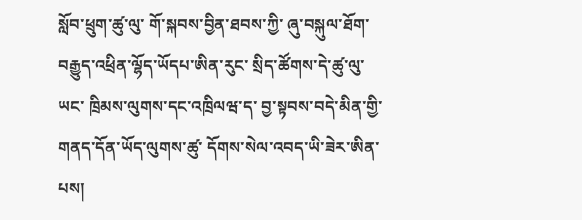སློབ་ཕྲུག་ཚུ་ལུ་ གོ་སྐབས་བྱིན་ཐབས་ཀྱི་ ཞུ་བསྐུལ་ཐོག་ བརྒྱུད་འཕྲིན་ལྷོད་ཡོདཔ་ཨིན་རུང་ སྲིད་ཚོགས་དེ་ཚུ་ལུ་ཡང་ ཁྲིམས་ལུགས་དང་འཁྲིལཝ་ད་ བྱ་སྟབས་བདེ་མིན་གྱི་ གནད་དོན་ཡོད་ལུགས་ཚུ་ དོགས་སེལ་འབད་ཡི་ཟེར་ཨིན་པས།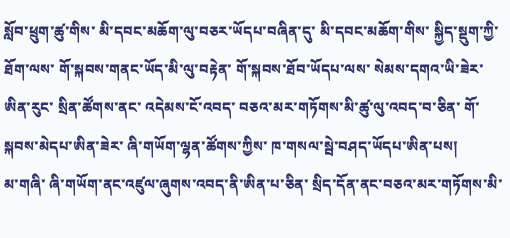སློབ་ཕྲུག་ཚུ་གིས་ མི་དབང་མཆོག་ལུ་བཅར་ཡོདཔ་བཞིན་དུ་ མི་དབང་མཆོག་གིས་ སྐྱིད་སྡུག་ཀྱི་ཐོག་ལས་ གོ་སྐབས་གནང་ཡོད་མི་ལུ་བརྟེན་ གོ་སྐབས་ཐོབ་ཡོདཔ་ལས་ སེམས་དགའ་ཡི་ཟེར་ཨིན་རུང་ སྲིན་ཚོགས་ནང་ འདེམས་ངོ་འབད་ བཅའ་མར་གཏོགས་མི་ཚུ་ལུ་འབད་བ་ཅིན་ གོ་སྐབས་མེདཔ་ཨིན་ཟེར་ ཞི་གཡོག་ལྷན་ཚོགས་ཀྱིས་ ཁ་གསལ་སྦེ་བཤད་ཡོདཔ་ཨིན་པས།
མ་གཞི་ ཞི་གཡོག་ནང་འཛུལ་ཞུགས་འབད་ནི་ཨིན་པ་ཅིན་ སྲིད་དོན་ནང་བཅའ་མར་གཏོགས་མི་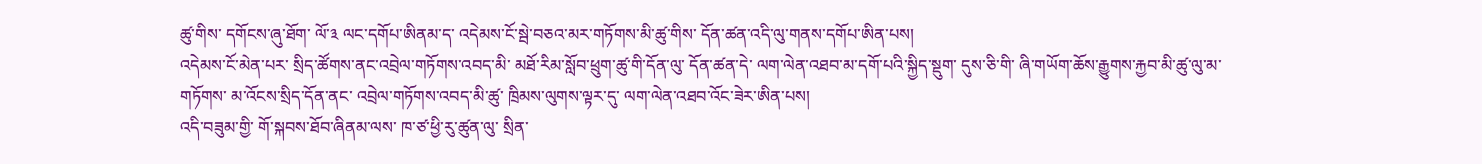ཚུ་གིས་ དགོངས་ཞུ་ཐོག་ ལོ་༣ ལང་དགོཔ་ཨིནམ་ད་ འདེམས་ངོ་སྦེ་བཅའ་མར་གཏོགས་མི་ཚུ་གིས་ དོན་ཚན་འདི་ལུ་གནས་དགོཔ་ཨིན་པས།
འདེམས་ངོ་མེན་པར་ སྲིད་ཚོགས་ནང་འབྲེལ་གཏོགས་འབད་མི་ མཐོ་རིམ་སློབ་ཕྲུག་ཚུ་གི་དོན་ལུ་ དོན་ཚན་དེ་ ལག་ལེན་འཐབ་མ་དགོ་པའི་སྐྱིད་སྡུག་ དུས་ཅི་གི་ ཞི་གཡོག་ཆོས་རྒྱུགས་རྐྱབ་མི་ཚུ་ལུ་མ་གཏོགས་ མ་འོངས་སྲིད་དོན་ནང་ འབྲེལ་གཏོགས་འབད་མི་ཚུ་ ཁྲིམས་ལུགས་ལྟར་དུ་ ལག་ལེན་འཐབ་འོང་ཟེར་ཨིན་པས།
འདི་བཟུམ་གྱི་ གོ་སྐབས་ཐོབ་ཞིནམ་ལས་ ཁ་ཙ་ཕྱི་རུ་ཚུན་ལུ་ སྲིན་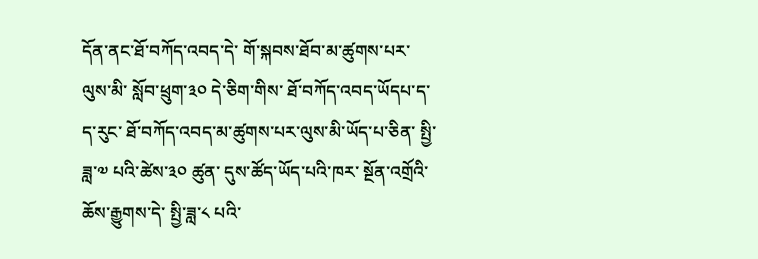དོན་ནང་ཐོ་བཀོད་འབད་དེ་ གོ་སྐབས་ཐོབ་མ་ཚུགས་པར་ལུས་མི་ སློབ་ཕྲུག་༣༠ དེ་ཅིག་གིས་ ཐོ་བཀོད་འབད་ཡོདཔ་ད་ ད་རུང་ ཐོ་བཀོད་འབད་མ་ཚུགས་པར་ལུས་མི་ཡོད་པ་ཅིན་ སྤྱི་ཟླ་༧ པའི་ཚེས་༣༠ ཚུན་ དུས་ཚོད་ཡོད་པའི་ཁར་ སྔོན་འགྲོའི་ཆོས་རྒྱུགས་དེ་ སྤྱི་ཟླ་༨ པའི་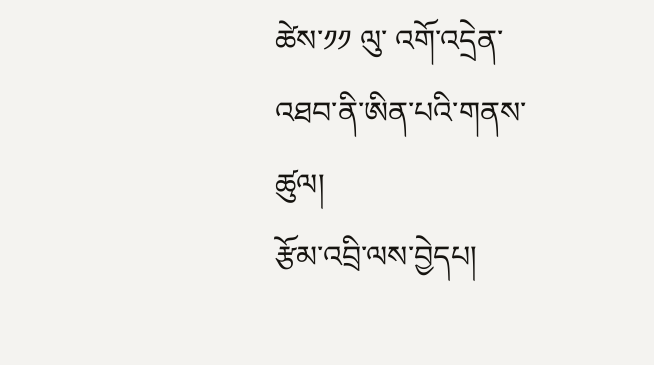ཚེས་༡༡ ལུ་ འགོ་འདྲེན་འཐབ་ནི་ཨིན་པའི་གནས་ཚུལ།
རྩོམ་འབྲི་ལས་བྱེདཔ།